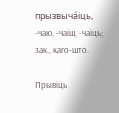прызвыча́іць, ‑чаю, ‑чаіш, ‑чаіць; зак., каго-што.

Прывіць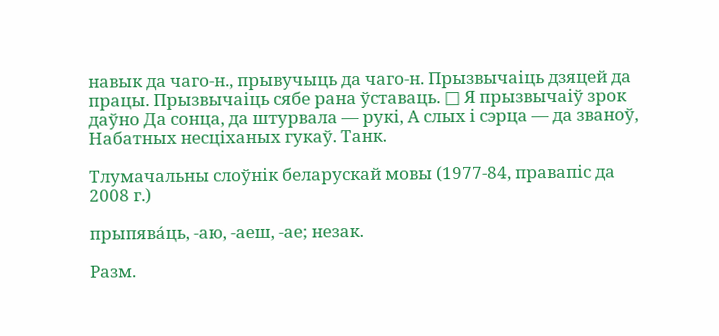навык да чаго‑н., прывучыць да чаго‑н. Прызвычаіць дзяцей да працы. Прызвычаіць сябе рана ўставаць. □ Я прызвычаіў зрок даўно Да сонца, да штурвала — рукі, А слых і сэрца — да званоў, Набатных несціханых гукаў. Танк.

Тлумачальны слоўнік беларускай мовы (1977-84, правапіс да 2008 г.)

прыпява́ць, ‑аю, ‑аеш, ‑ае; незак.

Разм.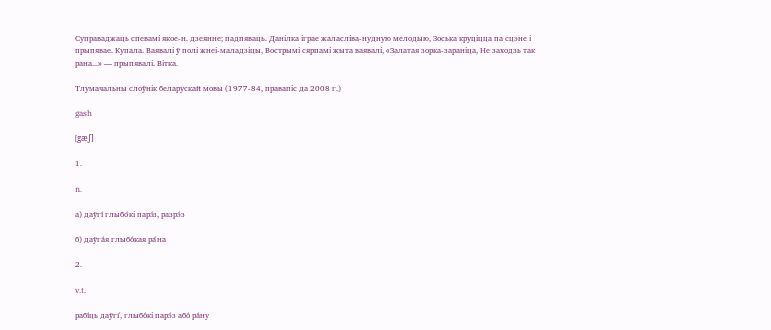Суправаджаць спевамі якое‑н. дзеянне; падпяваць. Данілка іграе жаласліва-нудную мелодыю, Зоська круціцца па сцэне і прыпявае. Купала. Ваявалі ў полі жнеі-маладзіцы, Вострымі сярпамі жыта ваявалі, «Залатая зорка-зараніца, Не заходзь так рана...» — прыпявалі. Вітка.

Тлумачальны слоўнік беларускай мовы (1977-84, правапіс да 2008 г.)

gash

[gæʃ]

1.

n.

а) даўгі́ глыбо́кі парэ́з, разрэ́з

б) даўга́я глыбо́кая ра́на

2.

v.t.

рабі́ць даўгі́, глыбо́кі парэ́з або́ ра́ну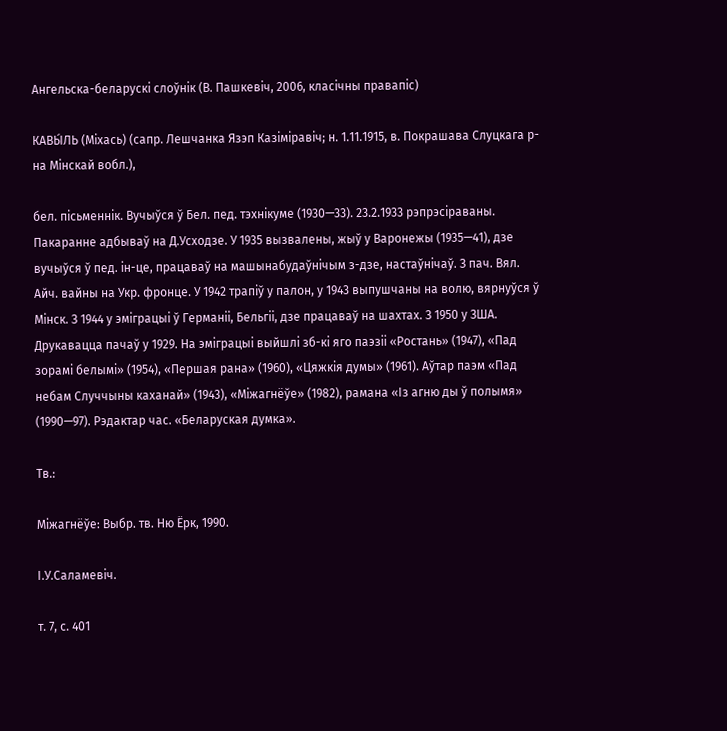Ангельска-беларускі слоўнік (В. Пашкевіч, 2006, класічны правапіс)

КАВЫ́ЛЬ (Міхась) (сапр. Лешчанка Язэп Казіміравіч; н. 1.11.1915, в. Покрашава Слуцкага р-на Мінскай вобл.),

бел. пісьменнік. Вучыўся ў Бел. пед. тэхнікуме (1930—33). 23.2.1933 рэпрэсіраваны. Пакаранне адбываў на Д.Усходзе. У 1935 вызвалены, жыў у Варонежы (1935—41), дзе вучыўся ў пед. ін-це, працаваў на машынабудаўнічым з-дзе, настаўнічаў. З пач. Вял. Айч. вайны на Укр. фронце. У 1942 трапіў у палон, у 1943 выпушчаны на волю, вярнуўся ў Мінск. З 1944 у эміграцыі ў Германіі, Бельгіі, дзе працаваў на шахтах. З 1950 у ЗША. Друкавацца пачаў у 1929. На эміграцыі выйшлі зб-кі яго паэзіі «Ростань» (1947), «Пад зорамі белымі» (1954), «Першая рана» (1960), «Цяжкія думы» (1961). Аўтар паэм «Пад небам Случчыны каханай» (1943), «Міжагнёўе» (1982), рамана «Із агню ды ў полымя» (1990—97). Рэдактар час. «Беларуская думка».

Тв.:

Міжагнёўе: Выбр. тв. Ню Ёрк, 1990.

І.У.Саламевіч.

т. 7, с. 401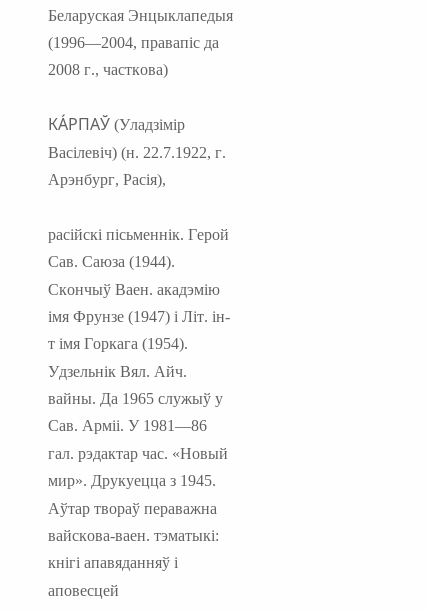Беларуская Энцыклапедыя (1996—2004, правапіс да 2008 г., часткова)

КА́РПАЎ (Уладзімір Васілевіч) (н. 22.7.1922, г. Арэнбург, Расія),

расійскі пісьменнік. Герой Сав. Саюза (1944). Скончыў Ваен. акадэмію імя Фрунзе (1947) і Літ. ін-т імя Горкага (1954). Удзельнік Вял. Айч. вайны. Да 1965 служыў у Сав. Арміі. У 1981—86 гал. рэдактар час. «Новый мир». Друкуецца з 1945. Аўтар твораў пераважна вайскова-ваен. тэматыкі: кнігі апавяданняў і аповесцей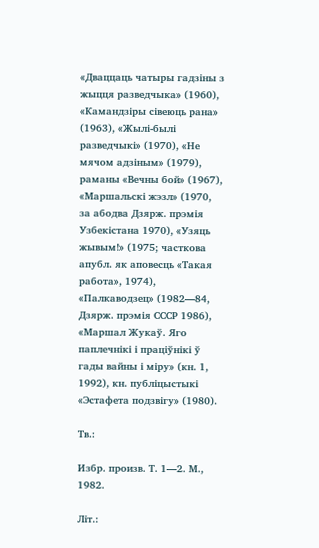«Дваццаць чатыры гадзіны з жыцця разведчыка» (1960), «Камандзіры сівеюць рана» (1963), «Жылі-былі разведчыкі» (1970), «Не мячом адзіным» (1979), раманы «Вечны бой» (1967), «Маршальскі жэзл» (1970, за абодва Дзярж. прэмія Узбекістана 1970), «Узяць жывым!» (1975; часткова апубл. як аповесць «Такая работа», 1974), «Палкаводзец» (1982—84, Дзярж. прэмія СССР 1986), «Маршал Жукаў. Яго паплечнікі і праціўнікі ў гады вайны і міру» (кн. 1, 1992), кн. публіцыстыкі «Эстафета подзвігу» (1980).

Тв.:

Избр. произв. Т. 1—2. М., 1982.

Літ.: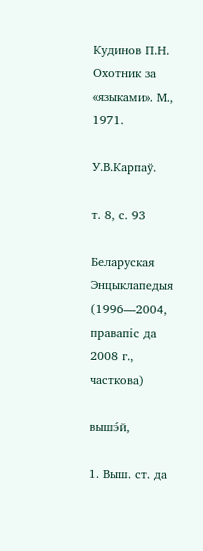Кудинов П.Н. Охотник за «языками». М., 1971.

У.В.Карпаў.

т. 8, с. 93

Беларуская Энцыклапедыя (1996—2004, правапіс да 2008 г., часткова)

вышэ́й,

1. Выш. ст. да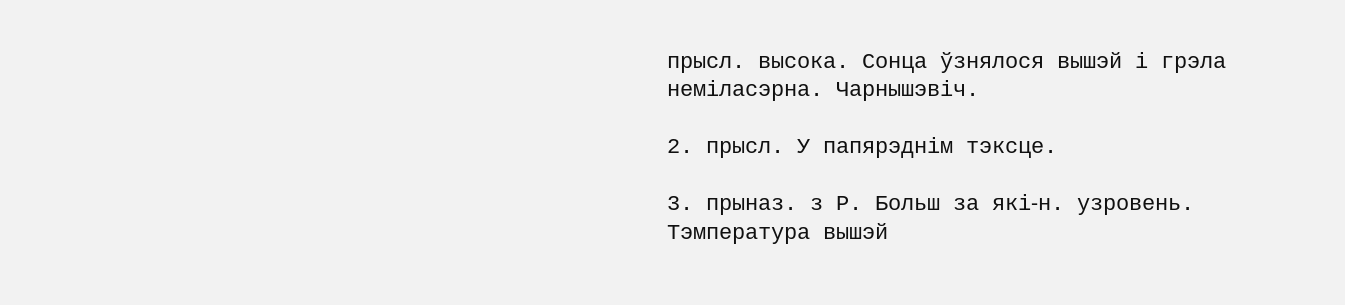прысл. высока. Сонца ўзнялося вышэй і грэла неміласэрна. Чарнышэвіч.

2. прысл. У папярэднім тэксце.

3. прыназ. з Р. Больш за які‑н. узровень. Тэмпература вышэй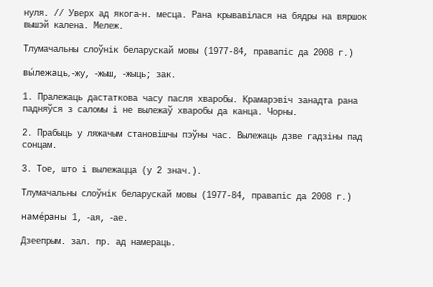нуля. // Уверх ад якога‑н. месца. Рана крывавілася на бядры на вяршок вышэй калена. Мележ.

Тлумачальны слоўнік беларускай мовы (1977-84, правапіс да 2008 г.)

вы́лежаць, ‑жу, ‑жыш, ‑жыць; зак.

1. Пралежаць дастаткова часу пасля хваробы. Крамарэвіч занадта рана падняўся з саломы і не вылежаў хваробы да канца. Чорны.

2. Прабыць у ляжачым становішчы пэўны час. Вылежаць дзве гадзіны пад сонцам.

3. Тое, што і вылежацца (у 2 знач.).

Тлумачальны слоўнік беларускай мовы (1977-84, правапіс да 2008 г.)

наме́раны 1, ‑ая, ‑ае.

Дзеепрым. зал. пр. ад намераць.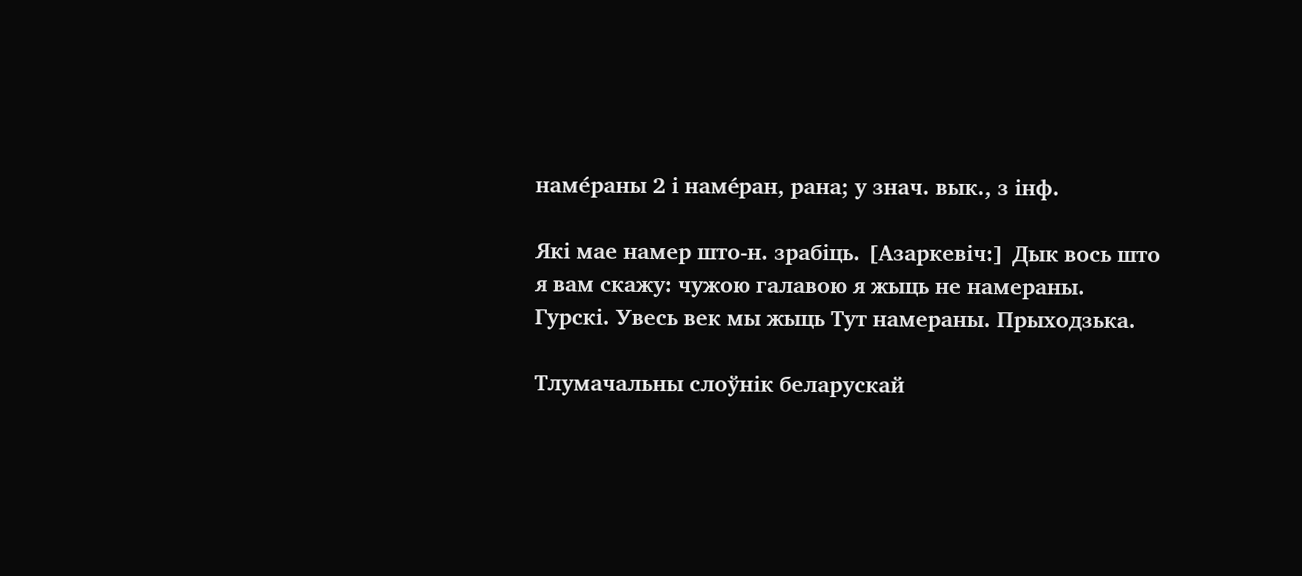наме́раны 2 і наме́ран, рана; у знач. вык., з інф.

Які мае намер што‑н. зрабіць. [Азаркевіч:] Дык вось што я вам скажу: чужою галавою я жыць не намераны. Гурскі. Увесь век мы жыць Тут намераны. Прыходзька.

Тлумачальны слоўнік беларускай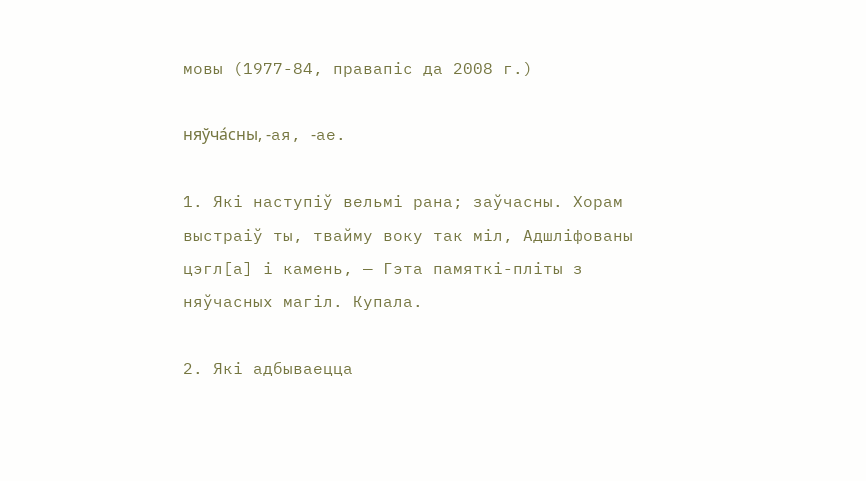мовы (1977-84, правапіс да 2008 г.)

няўча́сны, ‑ая, ‑ае.

1. Які наступіў вельмі рана; заўчасны. Хорам выстраіў ты, твайму воку так міл, Адшліфованы цэгл[а] і камень, — Гэта памяткі-пліты з няўчасных магіл. Купала.

2. Які адбываецца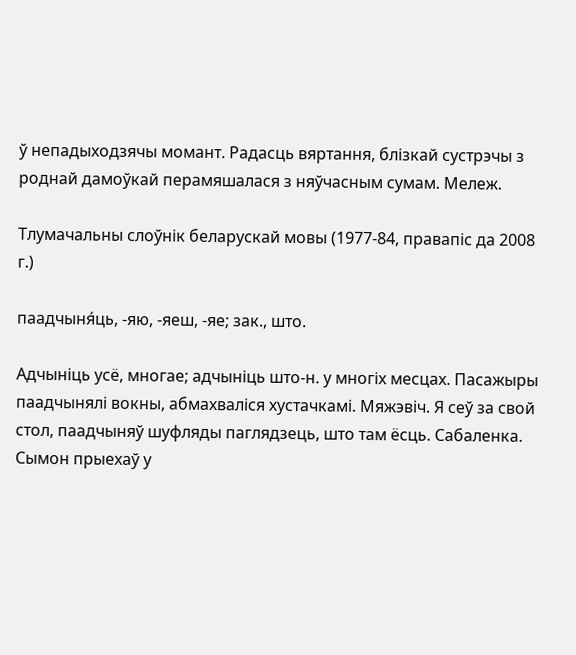ў непадыходзячы момант. Радасць вяртання, блізкай сустрэчы з роднай дамоўкай перамяшалася з няўчасным сумам. Мележ.

Тлумачальны слоўнік беларускай мовы (1977-84, правапіс да 2008 г.)

паадчыня́ць, ‑яю, ‑яеш, ‑яе; зак., што.

Адчыніць усё, многае; адчыніць што‑н. у многіх месцах. Пасажыры паадчынялі вокны, абмахваліся хустачкамі. Мяжэвіч. Я сеў за свой стол, паадчыняў шуфляды паглядзець, што там ёсць. Сабаленка. Сымон прыехаў у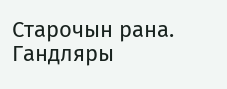Старочын рана. Гандляры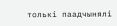толькі паадчынялі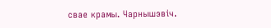свае крамы. Чарнышэвіч.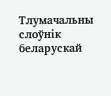Тлумачальны слоўнік беларускай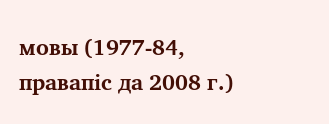мовы (1977-84, правапіс да 2008 г.)